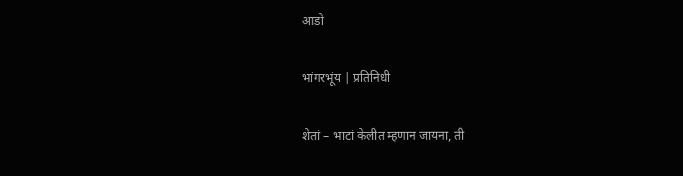आडो

भांगरभूंय | प्रतिनिधी

शेतां – भाटां केलीत म्हणान जायना, ती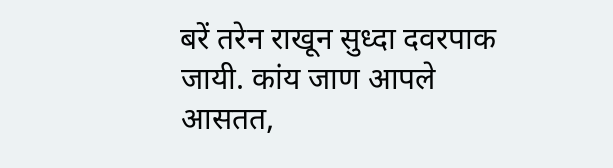बरें तरेन राखून सुध्दा दवरपाक जायी. कांय जाण आपले आसतत,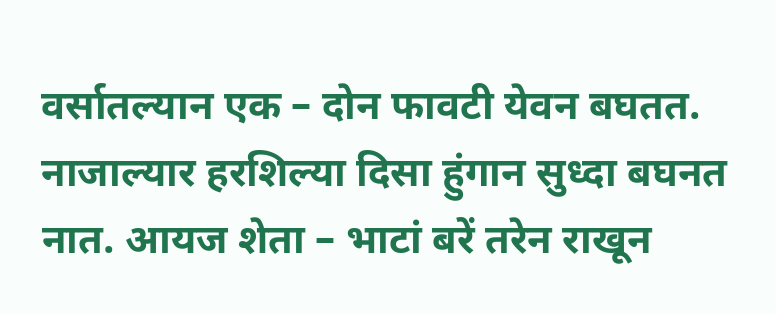वर्सातल्यान एक – दोन फावटी येवन बघतत. नाजाल्यार हरशिल्या दिसा हुंगान सुध्दा बघनत नात. आयज शेता – भाटां बरें तरेन राखून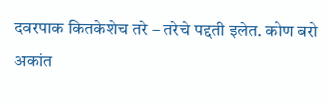दवरपाक कितकेशेच तरे – तरेचे पद्दती इलेत. कोण बरो अकांत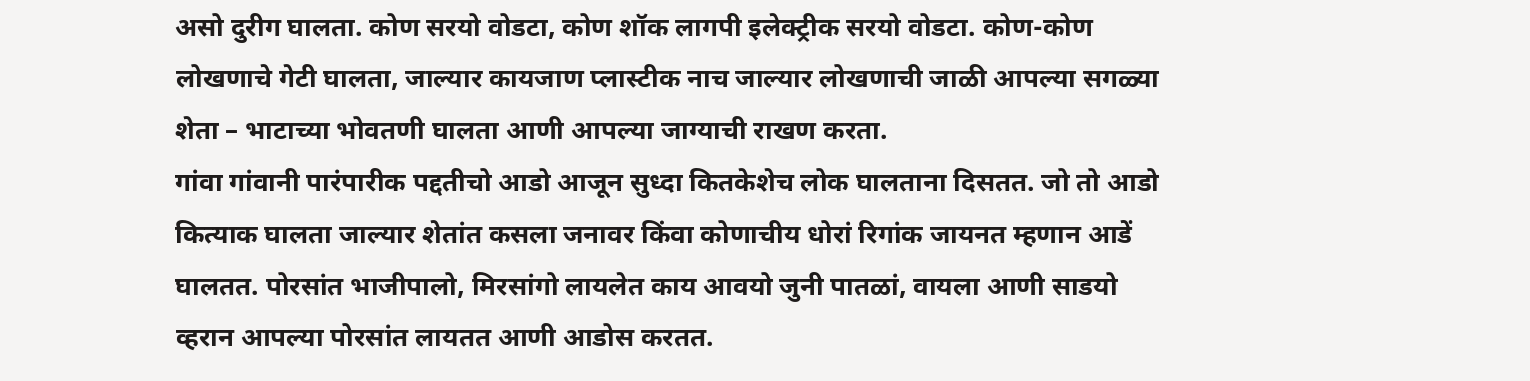असो दुरीग घालता. कोण सरयो वोडटा, कोण शॉक लागपी इलेक्ट्रीक सरयो वोडटा. कोण-कोण लोखणाचे गेटी घालता, जाल्यार कायजाण प्लास्टीक नाच जाल्यार लोखणाची जाळी आपल्या सगळ्या शेता – भाटाच्या भोवतणी घालता आणी आपल्या जाग्याची राखण करता.
गांवा गांवानी पारंपारीक पद्दतीचो आडो आजून सुध्दा कितकेशेच लोक घालताना दिसतत. जो तो आडो कित्याक घालता जाल्यार शेतांत कसला जनावर किंवा कोणाचीय धोरां रिगांक जायनत म्हणान आडें घालतत. पोरसांत भाजीपालो, मिरसांगो लायलेत काय आवयो जुनी पातळां, वायला आणी साडयो व्हरान आपल्या पोरसांत लायतत आणी आडोस करतत.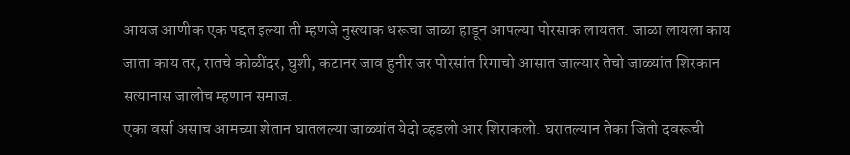आयज आणीक एक पद्दत इल्या ती म्हणजे नुस्त्याक धरूचा जाळा हाडून आपल्या पोरसाक लायतत. जाळा लायला काय जाता काय तर, रातचे कोळींदर, घुशी, कटानर जाव हुनीर जर पोरसांत रिगाचो आसात जाल्यार तेचो जाळ्यांत शिरकान सत्यानास जालोच म्हणान समाज.
एका वर्सा असाच आमच्या शेतान घातलल्या जाळ्यांत येदो व्हडलो आर शिराकलो. घरातल्यान तेका जितो दवरूची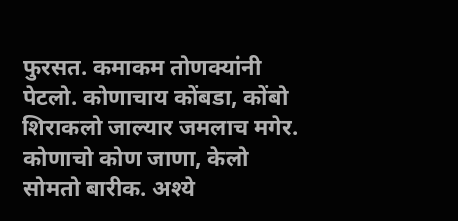फुरसत. कमाकम तोणक्यांनी पेटलो. कोणाचाय कोंबडा, कोंबो शिराकलो जाल्यार जमलाच मगेर. कोणाचो कोण जाणा, केलो सोमतो बारीक. अश्ये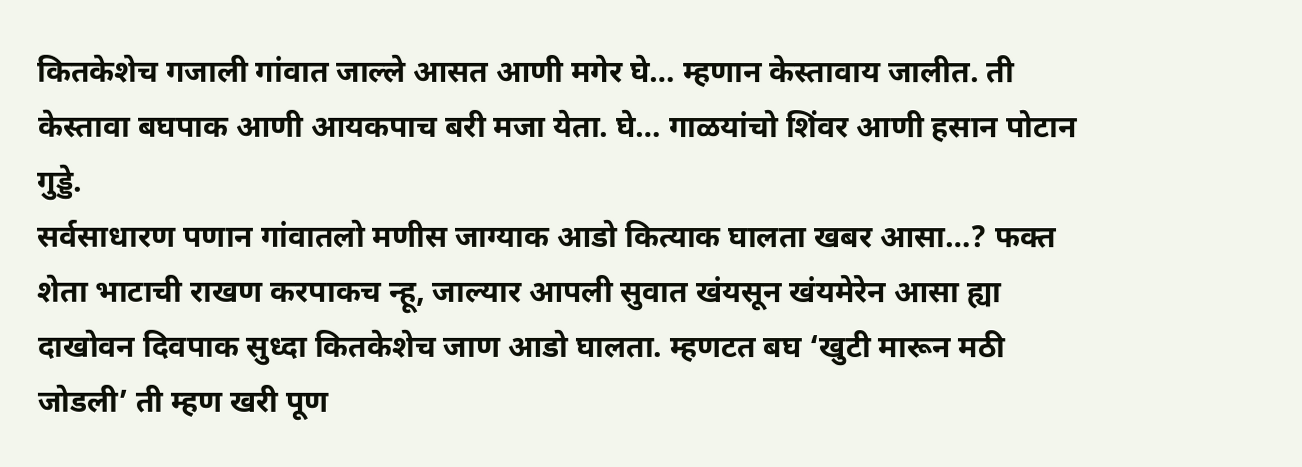कितकेशेच गजाली गांवात जाल्ले आसत आणी मगेर घे… म्हणान केस्तावाय जालीत. ती केस्तावा बघपाक आणी आयकपाच बरी मजा येता. घे… गाळयांचो शिंवर आणी हसान पोटान गुड्डे.
सर्वसाधारण पणान गांवातलो मणीस जाग्याक आडो कित्याक घालता खबर आसा…? फक्त शेता भाटाची राखण करपाकच न्हू, जाल्यार आपली सुवात खंयसून खंयमेरेन आसा ह्या दाखोवन दिवपाक सुध्दा कितकेशेच जाण आडो घालता. म्हणटत बघ ‘खुटी मारून मठी जोडली’ ती म्हण खरी पूण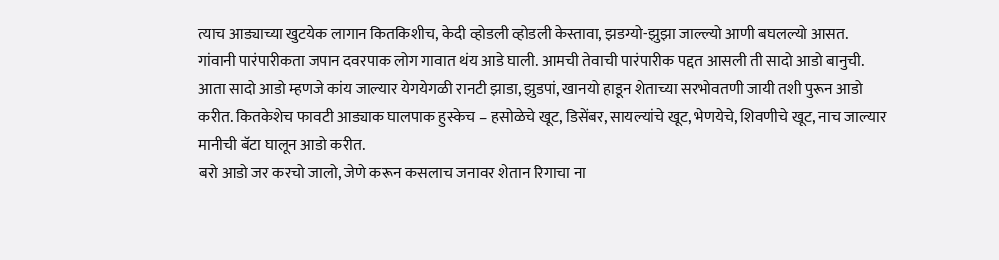त्याच आड्याच्या खुटयेक लागान कितकिशीच, केदी व्होडली व्होडली केस्तावा, झडग्यो-झुझा जाल्ल्यो आणी बघलल्यो आसत.
गांवानी पारंपारीकता जपान दवरपाक लोग गावात थंय आडे घाली. आमची तेवाची पारंपारीक पद्दत आसली ती सादो आडो बानुची. आता सादो आडो म्हणजे कांय जाल्यार येगयेगळी रानटी झाडा, झुडपां, खानयो हाडून शेताच्या सरभोवतणी जायी तशी पुरून आडो करीत. कितकेशेच फावटी आड्याक घालपाक हुस्केच – हसोळेचे खूट, डिसेंबर, सायल्यांचे खूट, भेणयेचे, शिवणीचे खूट, नाच जाल्यार मानीची बॅटा घालून आडो करीत.
बरो आडो जर करचो जालो, जेणे करून कसलाच जनावर शेतान रिगाचा ना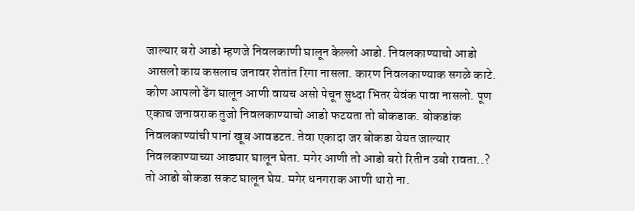जाल्यार बरो आडो म्हणजे निवलकाणी घालून केल्लो आडो. निवलकाण्याचो आडो आसलो काय कसलाच जनावर शेतांत रिगा नासला. कारण निवलकाण्याक सगळे काटे. कोण आपलो ढेंग घालून आणी वायच असो पेचून सुध्दा भितर येवंक पावा नासलो. पूण एकाच जनावराक तुजो निवलकाण्याचो आडो फटयता तो बोकडाक. बोकडांक निवलकाण्यांची पानां खूब आवडटत. तेवा एकादा जर बोकडा येयत जाल्यार निवलकाण्याच्या आड्यार घालून घेता. मगेर आणी तो आडो बरो रितीन उबो रावता..? तो आडो बोकडा सकट घालून घेय. मगेर धनगराक आणी थारो ना.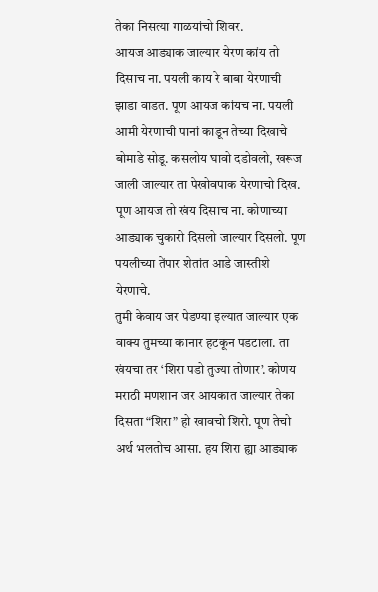तेका निसत्या गाळयांचो शिवर.
आयज आड्याक जाल्यार येरण कांय तो दिसाच ना. पयली काय रे बाबा येरणाची झाडा वाडत. पूण आयज कांयच ना. पयली आमी येरणाची पानां काडून तेच्या दिखाचे बोमाडे सोडू. कसलोय घावो दडोवलो, खरूज जाली जाल्यार ता पेखोवपाक येरणाचो दिख. पूण आयज तो खंय दिसाच ना. कोणाच्या आड्याक चुकारो दिसलो जाल्यार दिसलो. पूण पयलीच्या तेंपार शेतांत आडे जास्तीशे येरणाचे.
तुमी केवाय जर पेडण्या इल्यात जाल्यार एक वाक्य तुमच्या कानार हटकून पडटाला. ता खंयचा तर ‘शिरा पडो तुज्या तोणार’. कोणय मराठी मणशान जर आयकात जाल्यार तेका दिसता “शिरा” हो खावचो शिरो. पूण तेचो अर्थ भलतोच आसा. हय शिरा ह्या आड्याक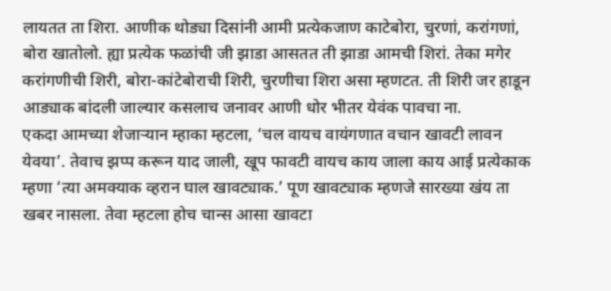लायतत ता शिरा. आणीक थोड्या दिसांनी आमी प्रत्येकजाण काटेबोरा, चुरणां, करांगणां, बोरा खातोलो. ह्या प्रत्येक फळांची जी झाडा आसतत ती झाडा आमची शिरां. तेका मगेर करांगणीची शिरी, बोरा-कांटेबोराची शिरी, चुरणीचा शिरा असा म्हणटत. ती शिरी जर हाडून आड्याक बांदली जाल्यार कसलाच जनावर आणी धोर भीतर येवंक पावचा ना.
एकदा आमच्या शेजाऱ्यान म्हाका म्हटला, ‘चल वायच वायंगणात वचान खावटी लावन येवया’. तेवाच झप्प करून याद जाली, खूप फावटी वायच काय जाला काय आई प्रत्येकाक म्हणा ‘त्या अमक्याक व्हरान घाल खावट्याक.’ पूण खावट्याक म्हणजे सारख्या खंय ता खबर नासला. तेवा म्हटला होच चान्स आसा खावटा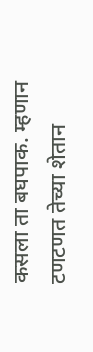कसला ता बघपाक. म्हणान टणटणत तेच्या शेतान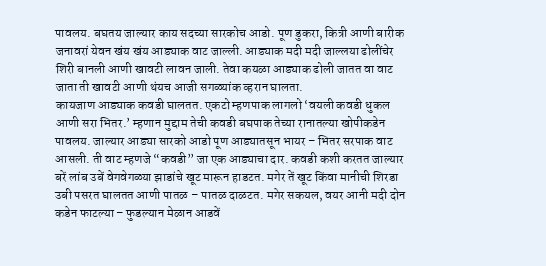पावलय. बघतय जाल्यार काय सदच्या सारकोच आडो. पूण डुकरा, कित्री आणी बारीक जनावरां येवन खंय खंय आड्याक वाट जाल्ली. आड्याक मदी मदी जाल्लया ढोलींचेर शिरी बानली आणी खावटी लावन जाली. तेवा कयळा आड्याक ढोली जातत वा वाट जाता ती खावटी आणी थंयच आजी सगळ्यांक व्हरान घालता.
कायजाण आड्याक कवडी घालतत. एकटो म्हणपाक लागलो ‘वयली कवडी धुकल आणी सरा भितर.’ म्हणान मुद्दाम तेची कवडी बघपाक तेच्या रानातल्या खोपीकडेन पावलय. जाल्यार आड्या सारको आडो पूण आड्यातसून भायर – भितर सरपाक वाट आसली. ती वाट म्हणजे “कवडी” जा एक आड्याचा दार. कवडी कशी करतत जाल्यार बरें लांब उबें वेगवेगळ्या झाडांचे खूट मारून हाडटत. मगेर तें खूट किंवा मानीची शिरडा उबी पसरत घालतत आणी पातळ – पातळ दाळटत. मगेर सकयल, वयर आनी मदी दोन कडेन फाटल्या – फुडल्यान मेळान आडवें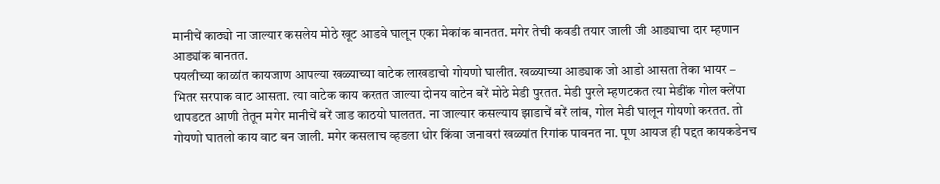मानीचें काठ्यो ना जाल्यार कसलेय मोठे खूट आडवे घालून एका मेकांक बानतत. मगेर तेची कवडी तयार जाली जी आड्याचा दार म्हणान आड्यांक बानतत.
पयलीच्या काळांत कायजाण आपल्या खळ्याच्या वाटेक लाखडाचो गोयणो घालीत. खळ्याच्या आड्याक जो आडो आसता तेका भायर – भितर सरपाक वाट आसता. त्या वाटेक काय करतत जाल्या दोनय वाटेन बरें मोठे मेडी पुरतत. मेडी पुरले म्हणटकत त्या मेडींक गोल क्लेंपा थापडटत आणी तेतून मगेर मानीचें बरें जाड काठयो घालतत. ना जाल्यार कसल्याय झाडाचें बरें लांब, गोल मेडी घालून गोयणो करतत. तो गोयणो घातलो काय वाट बन जाली. मगेर कसलाच व्हडला धोर किंवा जनावरां खळ्यांत रिगांक पावनत ना. पूण आयज ही पद्दत कायकडेनच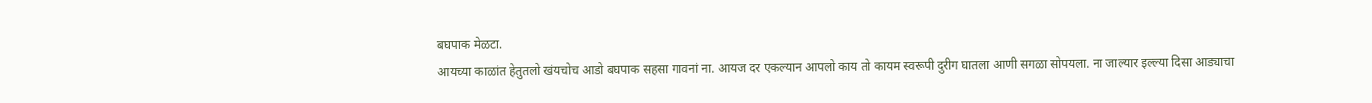बघपाक मेळटा.
आयच्या काळांत हेतुतलो खंयचोच आडो बघपाक सहसा गावनां ना. आयज दर एकल्यान आपलो काय तो कायम स्वरूपी दुरीग घातला आणी सगळा सोपयला. ना जाल्यार इल्ल्या दिसा आड्याचा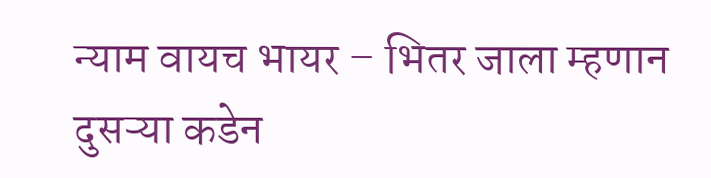न्याम वायच भायर – भितर जाला म्हणान दुसऱ्या कडेन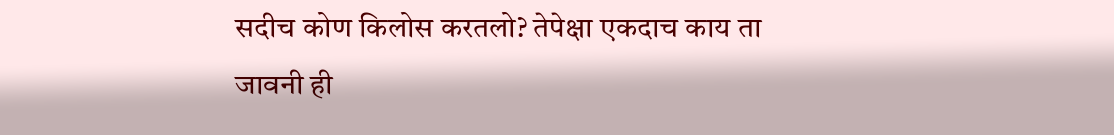सदीच कोण किलोस करतलो? तेपेक्षा एकदाच काय ता जावनी ही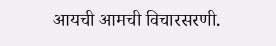आयची आमची विचारसरणी.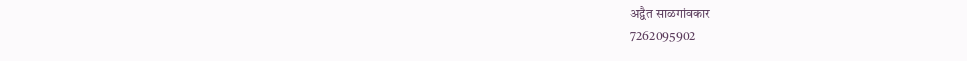अद्वैत साळगांवकार
7262095902